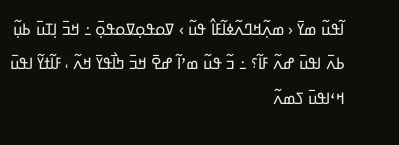ߊ߬ߟߎ߬ ߘߌ߫ ‹ ߘߍ߲߬ߞߣߍ߬ߦߊ߬ߓߊ߮ ߟߎ߬ › ߜߋߟߋ߲ߜߋߟߋ߲߫ ߸ ߞߏ߫ ߊ߲ߠߎ߫ ߕߎ߲߬ ߕߍ߫ ߊߟߎ߫ ߝߍ߬ ߓߊ߬؟ ߸ ߏ߬ ߟߎ߬ ߘߴߊ߬ ߝߐ߫ ߞߏ߫ ߤߊ߯ߟߌ߫ ߞߍ߬ ، ߓߊ߬ߙߌ߬ ߊߟߎ߫ ߞߵߊߟߎ߫ ߖߘߍ߬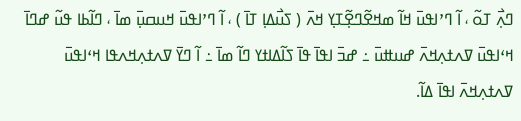ߣߍ߲߯ ߠߋ߬ ، ߊ߬ ߣߴߊߟߎ߫ ߞߊ߬ ߘߞߐ߬ߣߐ߲߬ߠߌ߲ ߞߍ߫ ( ߖߎ߯ߡߊ߲ ߠߊ߫ ) ، ߊ߬ ߣߴߊߟߎ߫ ߞߎߛߎ߲߫ ߘߊ߫ ، ߣߊ߬ߕߊ ߟߎ߬ ߝߣߊ߫ ߞߵߊߟߎ߫ ߜߍߙߍ߲ߞߍ߫ ߝߎߚߎ߫ ߸ ߝߏ߫ ߊߟߊ߫ ߟߊ߫ ߖߊ߬ߡߊߙߌ ߣߊ߬ ߘߊ߫ ߸ ߊ߬ ߣߌ߫ ߜߍߙߍ߲ߞߍߟߊ ߞߵߊߟߎ߫ ߜߍߙߍ߲ߞߍ߫ ߊߟߊ߫ ߡߊ߬.